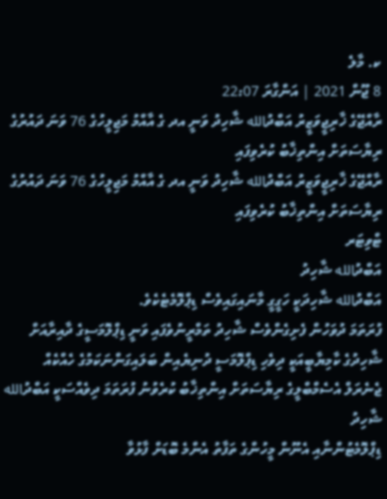ކ. މާލެ
8 ޖޫން 2021 | އަންގާރަ 22:07
ރާއްޖޭގެ ޚާރިޖީވަޒީރު އަބްދުالله ޝާހިދު ވަނީ އދ ގެ އާއްމު މަޖިލީހުގެ 76 ވަނަ ދައުރުގެ ރިޔާސަތަށް އިންތިޚާބު ކުރެވިފައި
ރާއްޖޭގެ ޚާރިޖީވަޒީރު އަބްދުالله ޝާހިދު ވަނީ އދ ގެ އާއްމު މަޖިލީހުގެ 76 ވަނަ ދައުރުގެ ރިޔާސަތަށް އިންތިޚާބު ކުރެވިފައި
ޓްވިޓަރ
އަބްދުالله ޝާހިދު
އަބްދުالله ޝާހިދަކީ ހަގީގީ މާނައިގައިވެސް ޑިޕްލޮމެޓެކެވެ.
ފުރަތަމަ ދުވަހުން ފެށިގެންވެސް ޝާހިދު ތަމްރީނުވެފައި ވަނީ ޑިޕްލޮމަސީގެ ދާއިރާއަށް
ޝާހިދުގެ ކާމިޔާބީއަކީ ދިވެހި ޑިޕްލޮމަސީ ދުނިޔެއިން ބަލައިގަންނަކަމުގެ ހެއްކެއް
ޖެނެރަލް އެސެމްބްލީގެ ރިޔާސަތަށް އިންތިޚާބު ކުރެވުނު ފުރަތަމަ ދިވެއްސަކީ އަބްދުالله ޝާހިދު
ޑިޕްލޮމެޓުންނާއި އެނޫން މީހުންގެ ތަފާތު އެންމެ ބޮޑަށް ފާޅުވާ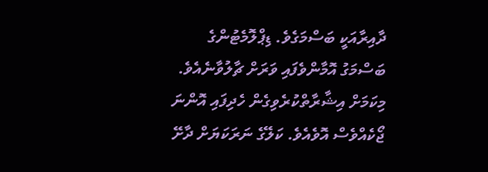ދާއިރާއަކީ ބަސްމަގެވެ. ޑިޕްލޮމެޓުންގެ ބަސްމަގު އޮމާންވެފައި ވަރަށް ޗާލުވާނެއެވެ. މިކަމަށް އިޝާރާތްކުރެވިގެން ހެދިފައި އޮންނަ ޖޯކެއްވެސް އޮވެއެވެ. ކަލޭގެ ނަރަކަޔަށް ދާށޭ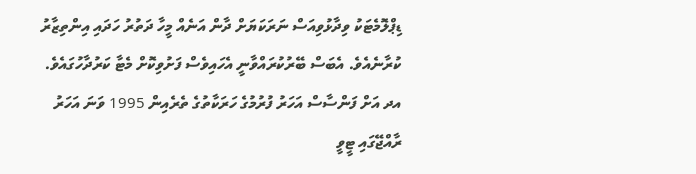ޑިޕްލޮމެޓަކު ވިދާޅުވިއަސް ނަރަކަޔަށް ދާން އަނެއް މީހާ ދަތުރު ހަދައި އިންތިޒާރު ކުރާނެއެވެ. އެބަސް ބޭރުކުރައްވާނީ އެހައިވެސް ފަށުވިކޮށް މެޓާ ކަރުދާހުގައެވެ.
އދ އަށް ފަންސާސް އަހަރު ފުރުމުގެ ހަރަކާތުގެ ތެރެއިން 1995 ވަނަ އަހަރު ރާއްޖޭގައި ޓީވީ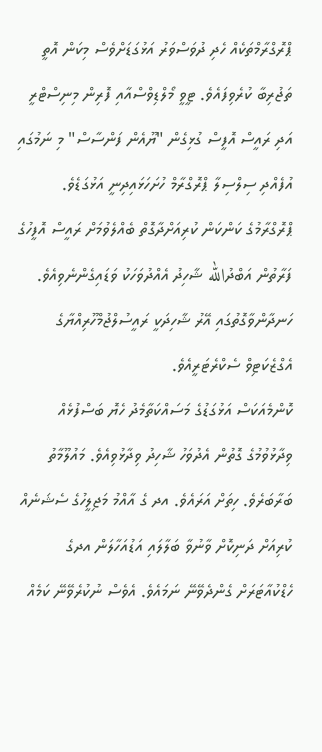ޕްރޮގްރާމްތަކެއް ހެދި ދުވަސްވަރު އަޅުގަޑަށްވެސް މިކަން އޮތީ ތަޖުރިބާ ކުރެވިފައެވެ. ޓީވީ މޯލްޑިވްސްއާއި ފޮރިން މިނިސްޓްރީ އަދި ރައީސް އޮފީސް ގުޅިގެން "ޔޫއެން ފަންސާސް" މި ނަމުގައި އުފެއްދި ސިލްސިލާ ޕްރޮގްރާމް ހުށަހަޅައިދިނީ އަޅުގަޑެވެ. ޕްރޮގްރާމުގެ ކަންކަން ކުރިއަށްދާގޮތް ބެއްލެވުމަށް ރައީސް އޮފީހުގެ ފަރާތުން އަބްދުالله ޝާހިދު އެއްދުވަހަކު ވަޑައިގެންނެވިއެވެ. ހަނދާންވާގޮތުގައި އޭރު ޝާހިދަކީ ރައީސުލްޖުމްހޫރިއްޔާގެ އެގްޒެކަޓިވް ސެކްރެޓަރީއެވެ.
ކޮންމެއަކަސް އަޅުގަޑުގެ މަސައްކަތާމެދު ހެޔޮ ބަސްފުޅެއް ވިދާޅުވުމުގެ ގޮތުން އެދުވަހު ޝާހިދު ވިދާޅުވިއެވެ. މައުލޫމާތު ބަރާބަރެވެ. ހިތަށް އަރައެވެ. އދ ގެ އާއްމު މަޖިލީހުގެ ސެޝަނެއް ކުރިއަށް ދަނިކޮށް ވާނުވާ ބަލާލައި އަޑުއަހާލަން އދގެ ހެޑްކުއާޓަރަށް ގެންދެވޭނޭ ނަމައެވެ. އެވެސް ނުކުރެވޭނޭ ކަމެއް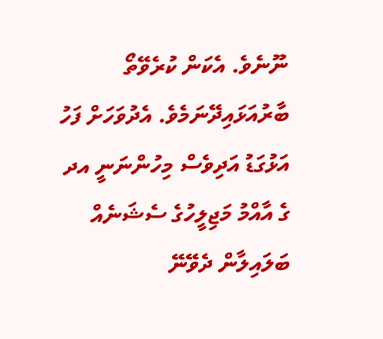ނޫނެވެ. އެކަން ކުރެވޭތޯ ބާރުއަޅައިދޭނަމެވެ. އެދުވަހަށް ފަހު އަޅުގަޑު އަދިވެސް މިހުންނަނީ އދ ގެ އާއްމު މަޖިލީހުގެ ސެޝަނެއް ބަލައިލާން ދެވޭނޭ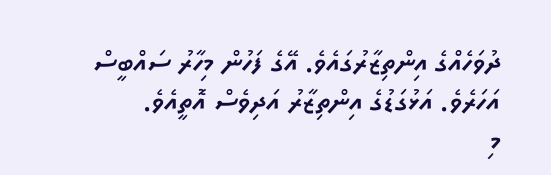ދުވަހެއްގެ އިންތިޒާރުގައެވެ. އޭގެ ފަހުން މިހާރު ސައްބީސް އަހަރެވެ. އަޅުގަޑުގެ އިންތިޒާރު އަދިވެސް އޮތީއެވެ.
މި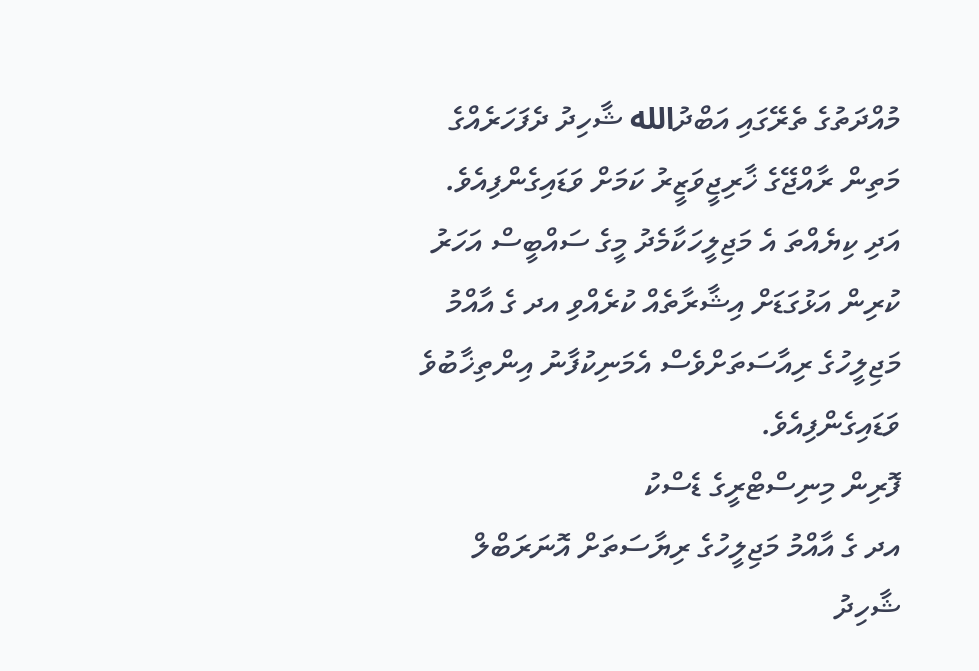މުއްދަތުގެ ތެރޭގައި އަބްދުالله ޝާހިދު ދެފަހަރެއްގެ މަތިން ރާއްޖޭގެ ޚާރިޖީވަޒީރު ކަމަށް ވަޑައިގެންފިއެވެ. އަދި ކިޔެއްތަ އެ މަޖިލީހަކާމެދު މީގެ ސައްބީސް އަހަރު ކުރިން އަޅުގަޑަށް އިޝާރާތެއް ކުރެއްވި އދ ގެ އާއްމު މަޖިލީހުގެ ރިއާސަތަށްވެސް އެމަނިކުފާނު އިންތިޚާބުވެ ވަޑައިގެންފިއެވެ.
ފޮރިން މިނިސްޓްރީގެ ޑެސްކު
އދ ގެ އާއްމު މަޖިލީހުގެ ރިޔާސަތަށް އޮނަރަބްލް ޝާހިދު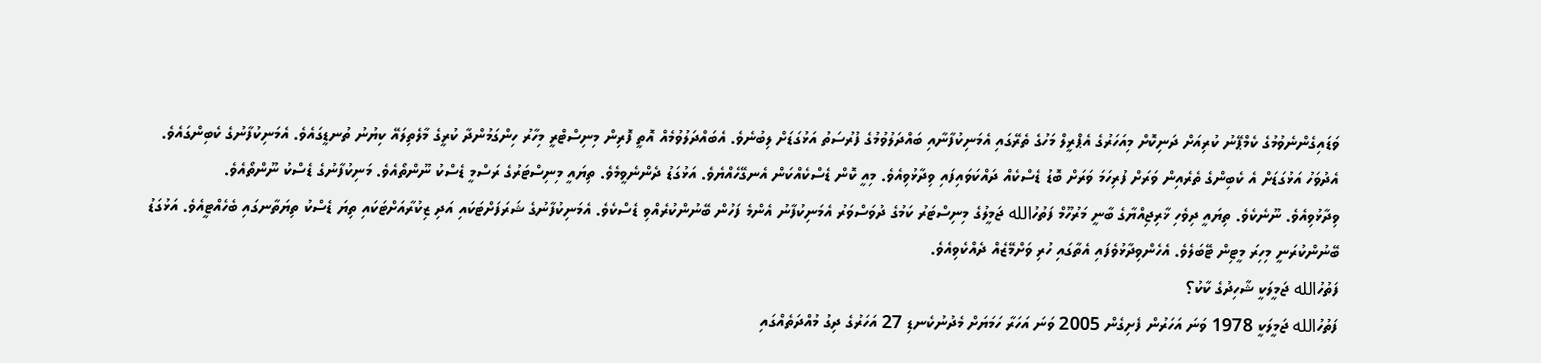ވަޑައިގެންނެވުމުގެ ކެމްޕޭނު ކުރިއަށް ދަނިކޮށް މިއަހަރުގެ އެޕްރީލް މަހުގެ ތެރޭގައި އެމަނިކުފާނާއި ބައްދަލުވުމުގެ ފުރުސަތު އަޅުގަޑަށް ލިބުނެވެ. އެބައްދަލުވުމެއް އޮތީ ފޮރިން މިނިސްޓްރީ މިހާރު ހިންގަމުންދާ ކުރީގެ މާލެތިލައޭ ކިޔުނު ތުނޑީގައެވެ. އެމަނިކުފާނުގެ ކެބިންގައެވެ.
އެދުވަހު އަޅުގަޑަށް އެ ކެބިންގެ ތެރެއިން ވަރަށް ފުރިހަމަ ވަރަށް ބޮޑު ޑެސްކެއް ދައްކަވައިފައި ވިދާޅުވިއެވެ. މިއީ ކޮން ޑެސްކެއްކަން އެނގޭހެއްޔެވެ. އަޅުގަޑު ދެންނެވީމެވެ. ތިޔައީ މިނިސްޓަރުގެ ރަސްމީ ޑެސްކު ނޫންތޯއެވެ. މަނިކުފާނުގެ ޑެސްކު ނޫންތޯއެވެ.
ވިދާޅުވިއެވެ. ނޫނެކެވެ. ތިޔައީ ދިވެހި ޚާރިޖިއްޔާގެ ބާނީ މަރުހޫމް ފަތުހުالله ޖަމީލުގެ މިނިސްޓަރު ކަމުގެ ދުވަސްވަރު އެމަނިކުފާނު އެންމެ ފަހުން ބޭނުންކުރެއްވި ޑެސްކެވެ. އެމަނިކުފާނުގެ ޝަރަފަށްޓަކައި އަދި ޒިކުރާއަށްޓަކައި ތިޔަ ޑެސްކު ތިޔަތާނގައި ބެހެއްޓީއެވެ. އަޅުގަޑު ބޭނުންކުރަނީ މިހިރަ މީޓިން ޓޭބަލެވެ. އެހެންވިދާޅުވެފައި އެތާގައި ހުރި ވަށްމޭޒެއް ދެއްކެވިއެވެ.
ފަތުހުالله ޖަމީލަކީ ޝާހިދުގެ ކާކު؟
ފަތުހުالله ޖަމީލަކީ 1978 ވަނަ އަހަރުން ފެށިގެން 2005 ވަނަ އަހަރާ ހަމަޔަށް މެދުނުކެނޑި 27 އަހަރުގެ ދިގު މުއްދަތެއްގައި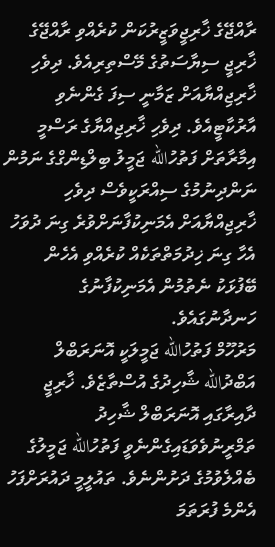ރާއްޖޭގެ ޚާރިޖީވަޒީރުކަން ކުރެއްވި ރާއްޖޭގެ ޚާރިޖީ ސިޔާސަތުގެ މޭސްތިރިއެވެ. ދިވެހި ޚާރިޖިއްޔާއަށް ޒަމާނީ ސިފަ ގެންނެވި އާރުކާޓީއެވެ. ދިވެހި ޚާރިޖިއްޔާގެ ރަސްމީ އިމާރާތަށް ފަތުހުالله ޖަމީލު ބިލްޑިންގްގެ ނަމުން ނަންދިނުމުގެ ސިއްރަކީވެސް ދިވެހި ޚާރިޖިއްޔާއަށް އެމަނިކުފާނަށްވުރެ ގިނަ ދުވަހު އެހާ ގިނަ ޚިދުމަތްތަކެއް ކުރެއްވި އެހެން ބޭފުޅަކު ނެތުމުން އެމަނިކުފާނުގެ ހަނދާނުގައެވެ.
މަރުހޫމް ފަތުހުالله ޖަމީލަކީ އޮނަރަބްލް އަބްދުالله ޝާހިދުގެ އުސްތާޒެވެ. ޚާރިޖީ ދާއިރާގައި އޮނަރަބްލް ޝާހިދު ތަމްރީނުވެވަޑައިގެންނެވީ ފަތުހުالله ޖަމީލުގެ ބެއްލެވުމުގެ ދަށުންނެވެ. ތައުލީމީ ދައުރަށްފަހު އެންމެ ފުރަތަމަ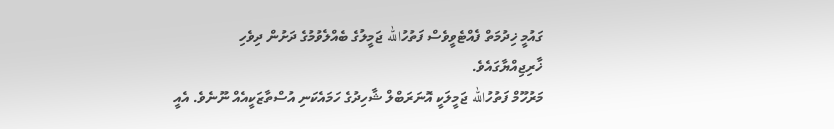ގައުމީ ޚިދުމަތް ފެއްޓެވީވެސް ފަތުހުالله ޖަމީލުގެ ބެއްލެވުމުގެ ދަށުން ދިވެހި ޚާރިޖިއްޔާގައެވެ.
މަރުހޫމް ފަތުހުالله ޖަމީލަކީ އޮނަރަބްލް ޝާހިދުގެ ހަމައެކަނި އުސްތާޒަކީއެއް ނޫނެވެ. އެއީ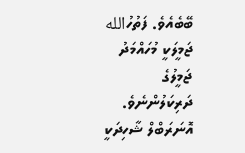ބޭބެއެވެ. ފަތުހުالله ޖަމީލަކީ މުހައްމަދު ޖަމީލުގެ ދަރިކަލުންނެވެ. އޮނަރަބްލް ޝާހިދަކީ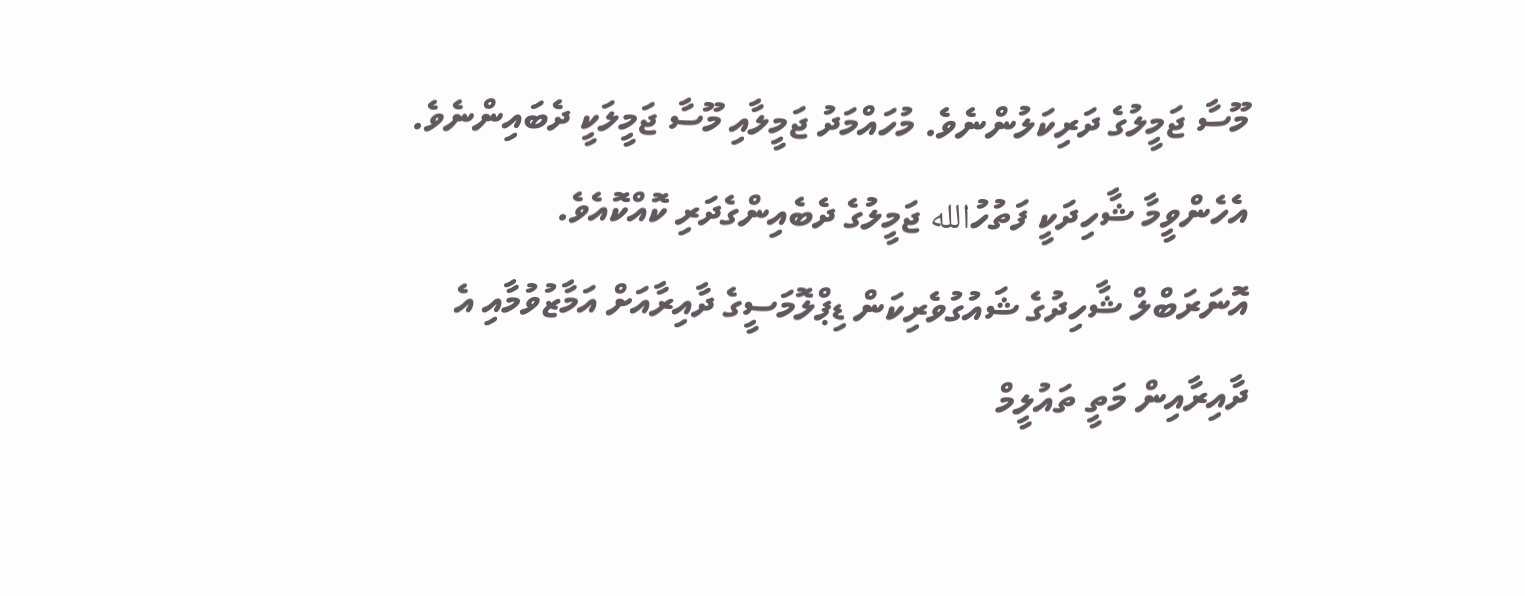މޫސާ ޖަމީލުގެ ދަރިކަލުންނެވެ. މުހައްމަދު ޖަމީލާއި މޫސާ ޖަމީލަކީ ދެބައިންނެވެ. އެހެންވީމާ ޝާހިދަކީ ފަތުހުالله ޖަމީލުގެ ދެބެއިންގެދަރި ކޮއްކޮއެވެ.
އޮނަރަބްލް ޝާހިދުގެ ޝައުގުވެރިކަން ޑިޕްލޮމަސީގެ ދާއިރާއަށް އަމާޒުވުމާއި އެ ދާއިރާއިން މަތީ ތައުލީމް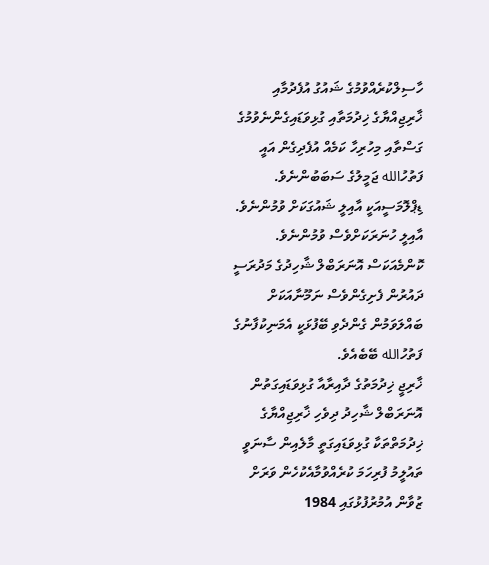ހާސިލްކުރެއްވުމުގެ ޝައުގު އުފެދުމާއި ޚާރިޖިއްޔާގެ ޚިދުމަތާއި ގުޅިވަޑައިގެންނެވުމުގެ ގަސްތާއި މިހުރިހާ ކަމެއް އުފެދިގެން އައީ ފަތުހުالله ޖަމީލުގެ ސަބަބުންނެވެ. ޑިޕްލޮމަސީއަކީ އާއިލީ ޝައުގަކަށް ވުމުންނެވެ. އާއިލީ ހުނަރަކަށްވެސް ވުމުންނެވެ. ކޮންމެއަކަސް އޮނަރަބްލް ޝާހިދުގެ މަދުރަސީ ދައުރުން ފެށިގެންވެސް ނަމޫނާއަކަށް ބައްލަވަމުން ގެންދެވި ބޭފުޅަކީ އެމަނިކުފާނުގެ ފަތުހުالله ބޭބެއެވެ.
ޚާރިޖީ ޚިދުމަތުގެ ދާއިރާއާ ގުޅިވަޑައިގަތުން
އޮނަރަބްލް ޝާހިދު ދިވެހި ޚާރިޖިއްޔާގެ ޚިދުމަތްތަކާ ގުޅިވަޑައިގަތީ މާލެއިން ސާނަވީ ތައުލީމު ފުރިހަމަ ކުރެއްވުމާއެކުހެން ވަރަށް ޒުވާން އުމުރުފުޅުގައި 1984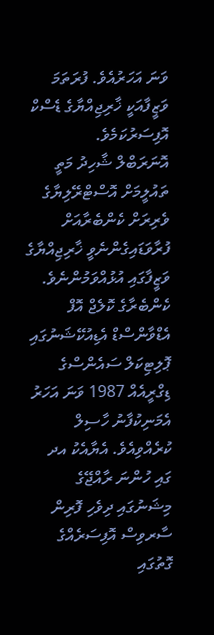ވަނަ އަހަރުއެވެ. ފުރަތަމަ ވަޒީފާއަކީ ޚާރިޖިއްޔާގެ ޑެސްކް އޮފިސަރުކަމެވެ.
އޮނަރަބްލް ޝާހިދު މަތީ ތައުލީމަށް އޮސްޓްރޭލިޔާގެ ވެރިރަށް ކެންބެރާއަށް ފުރާވަޑައިގެންނެވީ ޚާރިޖިއްޔާގެ ވަޒީފާގައި އުޅުއްވަމުންނެވެ. ކެންބެރާގެ ކޮލެޖް އޮފް އެޑްވާންސްޑް އެޑިއުކޭޝަނުގައި ޕޮލިޓިކަލް ސައެންސްގެ ޑިގްރީއެއް 1987 ވަނަ އަހަރު އެމަނިކުފާނު ހާސިލް ކުރެއްވިއެވެ. އެޔާއެކު އދ ގައި ހުންނަ ރާއްޖޭގެ މިޝަނުގައި ދިވެހި ފޮރިން ސާރވިސް އޮފިސަރެއްގެ ގޮތުގައި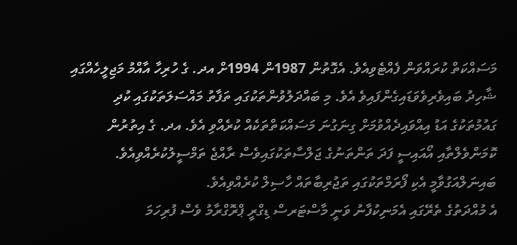މަސައްކަތް ކުރައްވަން ފެއްޓެވިއެވެ. އެގޮތުން 1987ން 1994ށް އދ. ގެ ހުރިހާ އާއްމު މަޖިލީހެއްގައި ޝާހިދު ބައިވެރިވެވަޑައިގެންފައިވެ އެވެ. މި ބައްދަލުވުންތަކުގައި ތަފާތު މައްސަލަތަކުގައި ކުދި ގައުމުތަކުގެ އަޑު އިއްވައިދެއްވުމަށް ގިނަގުނަ މަސައްކަތްތަކެއް ކުރެއްވި އެވެ. އދ. ގެ އިތުރުން ކޮމަންވެލްތާއި އޯއައިސީ ފަދަ ތަންތަނުގެ ޖަލްސާތަކުގައިވެސް ރާއްޖެ ތަމްސީލުކުރެއްވިއެވެ. ބައިނަލްއަގުވާމީ އެކި ފޯރަމްތަކުގައި ތަޖުރިބާތައް ހާސިލް ކުރެއްވިއެވެ.
އެ މުއްދަތުގެ ތެރޭގައި އެމަނިކުފާނު ވަނީ މާސްޓަރސް ޑިގްރީ ޕްރޮގްރާމު ވެސް ފުރިހަމަ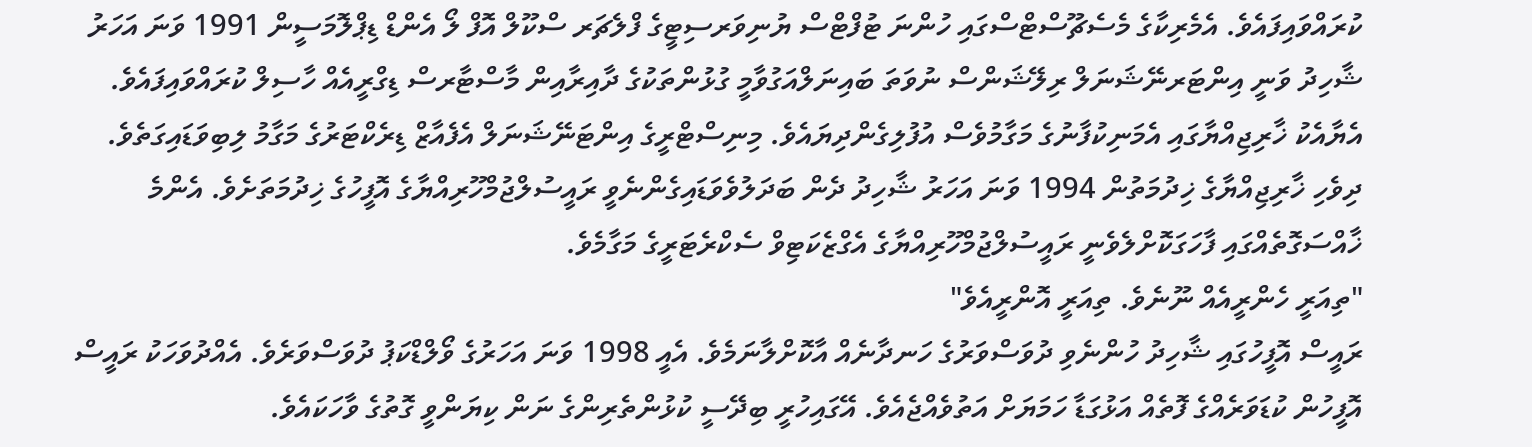ކުރައްވައިފައެވެ. އެމެރިކާގެ މެސެޗޫސްޓްސްގައި ހުންނަ ޓުފްޓްސް ޔުނިވަރސިޓީގެ ފްލެޗަރ ސްކޫލް އޮފް ލޯ އެންޑް ޑިޕްލޮމަސީން 1991 ވަނަ އަހަރު ޝާހިދު ވަނީ އިންޓަރނޭޝަނަލް ރިލޭޝަންސް ނުވަތަ ބައިނަލްއަގުވާމީ ގުޅުންތަކުގެ ދާއިރާއިން މާސްޓާރސް ޑިގްރީއެއް ހާސިލް ކުރައްވައިފައެވެ. އެޔާއެކު ޚާރިޖިއްޔާގައި އެމަނިކުފާނުގެ މަގާމުވެސް އުފުލިގެންދިޔައެވެ. މިނިސްޓްރީގެ އިންޓަނޭޝަނަލް އެފެއާޒް ޑިރެކްޓަރުގެ މަގާމު ލިބިވަޑައިގަތެވެ.
ދިވެހި ޚާރިޖިއްޔާގެ ޚިދުމަތުން 1994 ވަނަ އަހަރު ޝާހިދު ދެން ބަދަލުވެވަޑައިގެންނެވީ ރައީސުލްޖުމްހޫރިއްޔާގެ އޮފީހުގެ ޚިދުމަތަށެވެ. އެންމެ ޚާއްސަގޮތެއްގައި ފާހަގަކޮށްލެވެނީ ރައީސުލްޖުމްހޫރިއްޔާގެ އެގްޒެކަޓިވް ސެކްރެޓަރީގެ މަގާމެވެ.
"ތިއަރީ ހެންރީއެއް ނޫނެވެ. ތިއަރީ އޮންރީއެވެ"
ރައީސް އޮފީހުގައި ޝާހިދު ހުންނެވި ދުވަސްވަރުގެ ހަނދާނެއް އާކޮށްލާނަމެވެ. އެއީ 1998 ވަނަ އަހަރުގެ ވޯލްޑްކަޕު ދުވަސްވަރެވެ. އެއްދުވަހަކު ރައީސް އޮފީހުން ކުޑަވަރެއްގެ ފޮތެއް އަޅުގަޑާ ހަމަޔަށް އަތުވެއްޖެއެވެ. އޭގައިހުރީ ބިދޭސީ ކުޅުންތެރިންގެ ނަން ކިޔަންވީ ގޮތުގެ ވާހަކައެވެ.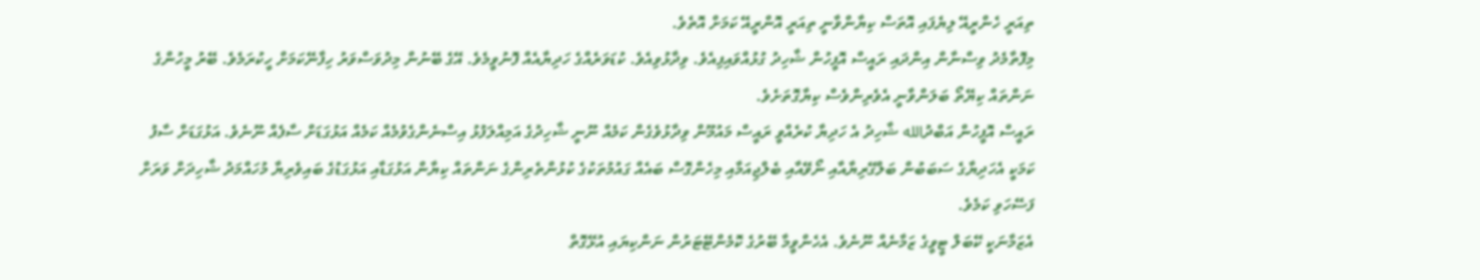ތިއަރީ ހެންރީއޭ ލިޔެފައި އޮތަސް ކިޔާންވާނީ ތިއަރީ އޮންރީއޭ ކަމަށް އޮތެވެ.
މިފޮތާމެދު ވިސްނާން އިންދައި ރައީސް އޮފީހުން ޝާހިދު ގުޅުއްވައިފިއެވެ. ވިދާޅުވިއެވެ. ކުޑަވަރެއްގެ ހަދިޔާއެއް ފޮނުވީމެވެ. އޭގެ ބޭނުން މިދުވަސްވަރު ހިފާނޭކަމަށް ހީކުރަމެވެ. ބޭރު މީހުންގެ ނަންތައް ކިޔޭތޯ ބަލަންވާނީ އެވެރިންވެސް ކިޔާގޮތަށެވެ.
ރައީސް އޮފީހުން އަބްދުالله ޝާހިދު އެ ހަދިޔާ ކުރެއްވީ ރައީސް މައުމޫން ވިދާޅުވެގެން ކަމެއް ނޫނީ ޝާހިދުގެ އަމިއްލަފުޅު އިސްނެންގެވުމެއް ކަމެއް އަޅުގަޑަށް ސާފެއް ނޫނެވެ. އަޅުގަޑަށް ސާފު ކަމަކީ އެހަދިޔާގެ ސަބަބުން ބަލްގޭރިޔާއާއި ނޯވޭއާއި ބެލްޖިއަމާއި މިހެންގޮސް ބައެއް ގައުމުތަކުގެ ކުޅުންތެރިންގެ ނަންތައް ކިޔާން އަޅުގަޑާއި އަޅުގަޑުގެ ބައިވެރިޔާ މުހައްމަދު ޝާހިދަށް ވަރަށް ފަސޭހަވި ކަމެވެ.
އެޒަމާނަކީ ކޭބަލް ޓީވީގެ ޒަމާނެއް ނޫނެވެ. އެހެންވީމާ ބޭރުގެ ކޮމެންޓޭޓަރުން ނަންކިޔައި އުޅޭގޮތް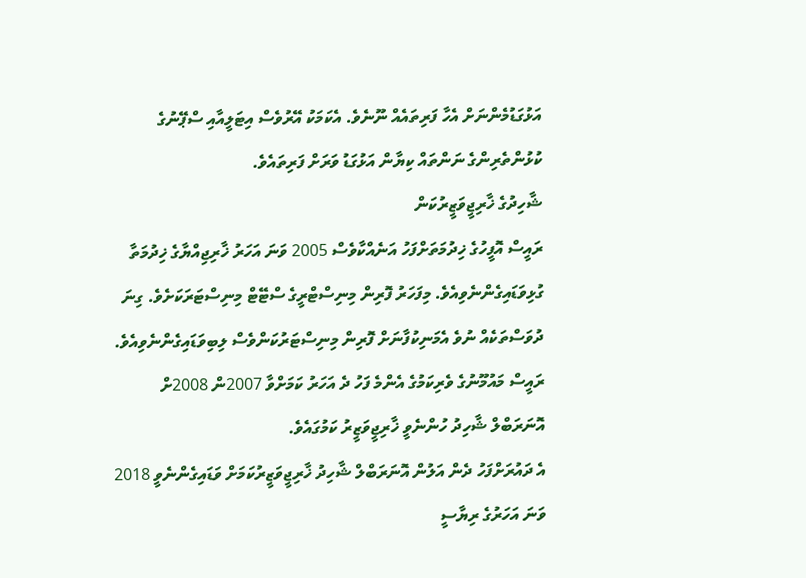އަޅުގަޑުމެންނަށް އެހާ ފަރިތައެއް ނޫނެވެ. އެކަމަކު އޭރުވެސް އިޓަލީއާއި ސްޕޭނުގެ ކުޅުންތެރިންގެ ނަންތައް ކިޔާން އަޅުގަޑު ވަރަށް ފަރިތައެވެ.
ޝާހިދުގެ ޚާރިޖީވަޒީރުކަން
ރައީސް އޮފީހުގެ ޚިދުމަތަށްފަހު އަނެއްކާވެސް 2005 ވަނަ އަހަރު ޚާރިޖިއްޔާގެ ޚިދުމަތާ ގުޅިވަޑައިގެންނެވިއެވެ. މިފަހަރު ފޮރިން މިނިސްޓްރީގެ ސްޓޭޓް މިނިސްޓަރަކަށެވެ. ގިނަ ދުވަސްތަކެއް ނުވެ އެމަނިކުފާނަށް ފޮރިން މިނިސްޓަރުކަންވެސް ލިބިވަޑައިގެންނެވިއެވެ. ރައީސް މައުމޫނުގެ ވެރިކަމުގެ އެންމެ ފަހު ދެ އަހަރު ކަމަށްވާ 2007ން 2008ށް އޮނަރަބްލް ޝާހިދު ހުންނެވީ ޚާރިޖީވަޒީރު ކަމުގައެވެ.
އެ ދައުރަށްފަހު ދެން އަލުން އޮނަރަބްލް ޝާހިދު ޚާރިޖީވަޒީރުކަމަށް ވަޑައިގެންނެވީ 2018 ވަނަ އަހަރުގެ ރިޔާސީ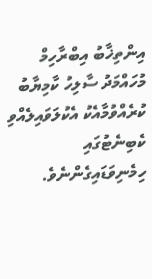އިންތިޚާބު އިބްރާހިމް މުހައްމަދު ސާލިހު ކާމިޔާބު ކުރެއްވުމާއެކު އެކުލަވައިލެއްވި ކެބިނެޓުގައި ހިމެނިވަޑައިގެންނެވެ.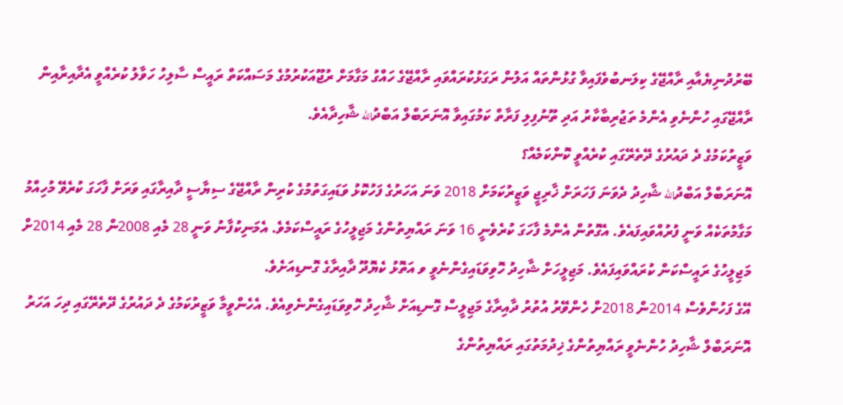ބޭރުދުނިޔެއާއި ރާއްޖޭގެ ކިލަނބުވެފައިވާ ގުޅުންތައް އަލުން ރަގަޅުކުރައްވައި ރާއްޖޭގެ ހައްގު މަގާމަށް ރުޖޫއަކުރުމުގެ މަސައްކަތް ރައީސް ސާލިހު ހަވާލު ކުރެއްވީ އެދާއިރާއިން ރާއްޖޭގައި ހުންނެވި އެންމެ ތަޖުރިބާކާރު އަދި ތޫނުފިލި ފަރާތް ކަމުގައިވާ އޮނަރަބްލް އަބްދުالله ޝާހިދާއެވެ.
ވަޒީރުކަމުގެ ދެ ދައުރުގެ ދޭތެރޭގައި ކުރެއްވީ ކޮންކަމެއް؟
އޮނަރަބްލް އަބްދުالله ޝާހިދު ދެވަނަ ފަހަރަށް ޚާރިޖީ ވަޒީރުކަމަށް 2018 ވަނަ އަހަރުގެ ފަހުކޮޅު ވަޑައިގަތުމުގެ ކުރިން ރާއްޖޭގެ ސިޔާސީ ދާއިރާގައި ވަރަށް ފާހަގަ ކުރެވޭ މުހިއްމު މަގާމުތަކެއް ވަނީ ފުރުއްވައިފައެވެ. އެގޮތުން އެންމެ ފާހަގަ ކުރެވެނީ 16 ވަނަ ރައްޔިތުންގެ މަޖިލީހުގެ ރައީސްކަމެވެ. އެމަނިކުފާނު ވަނީ 28 މެއި 2008ން 28 މެއި 2014ށް މަޖިލީހުގެ ރައީސްކަން ކުރައްވައިފައެވެ. މަޖިލީހަށް ޝާހިދު ހޮވިވަޑައިގެންނެވީ ވ އަތޮޅު ކެޔޮދޫ ދާއިރާގެ ގޮނޑިއަށެވެ.
އޭގެ ފަހުންވެސް 2014ން 2018ށް ހެންވޭރު އުތުރު ދާއިރާގެ މަޖިލީސް ގޮނޑިއަށް ޝާހިދު ހޮވިވަޑައިގެންނެވިއެވެ. އެހެންވީމާ ވަޒީރުކަމުގެ ދެ ދައުރުގެ ދޭތެރޭގައި ދިހަ އަހަރު އޮނަރަބްލް ޝާހިދު ހުންނެވީ ރައްޔިތުންގެ ޚިދުމަތުގައި ރައްޔިތުންގެ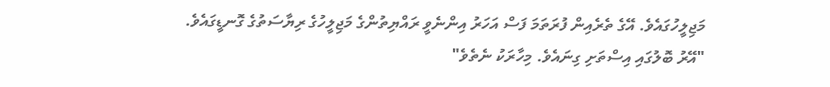މަޖިލީހުގައެވެ. އޭގެ ތެރެއިން ފުރަތަމަ ފަސް އަހަރު އިންނެވީ ރައްޔިތުންގެ މަޖިލީހުގެ ރިޔާސަތުގެ ގޮނޑީގައެވެ.
"އޭރު ބޮލުގައި އިސްތަށި ގިނައެވެ. މިހާރަކު ނެތެވެ"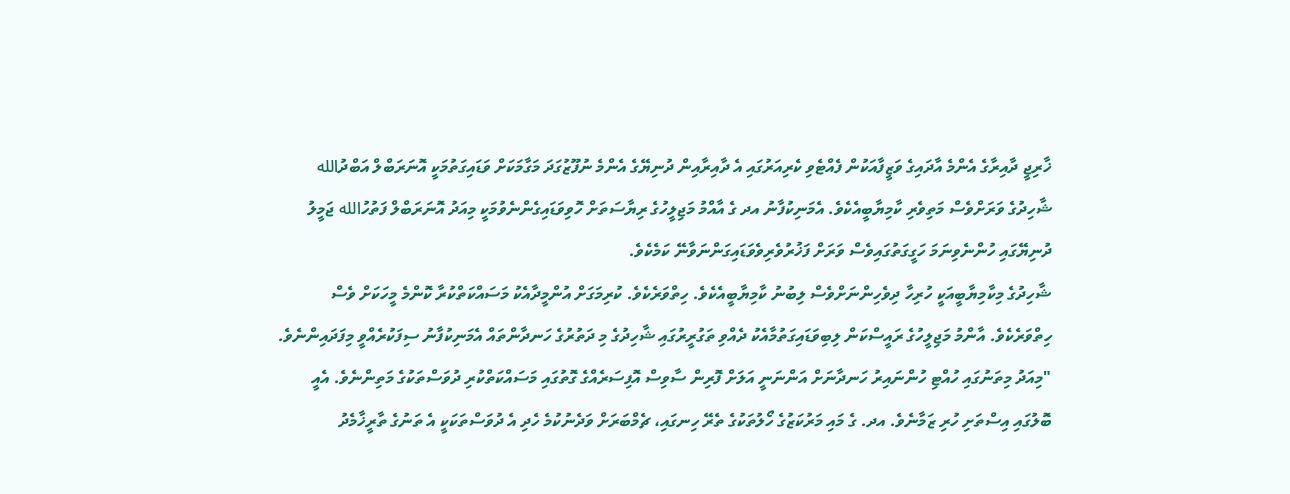ޚާރިޖީ ދާއިރާގެ އެންމެ އާދައިގެ ވަޒީފާއަކުން ފެއްޓެވި ކެރިއަރުގައި އެ ދާއިރާއިން ދުނިޔޭގެ އެންމެ ނުފޫޒުގަދަ މަގާމަކަށް ވަޑައިގަތުމަކީ އޮނަރަބްލް އަބްދުالله ޝާހިދުގެ ވަރަށްވެސް މަތިވެރި ކާމިޔާބީއެކެވެ. އެމަނިކުފާނު އދ ގެ އާއްމު މަޖިލީހުގެ ރިޔާސަތަށް ހޮވިވަޑައިގެންނެވުމަކީ މިއަދު އޮނަރަބްލް ފަތުހުالله ޖަމީލު ދުނިޔޭގައި ހުންނެވިނަމަ ހަގީގަތުގައިވެސް ވަރަށް ފަޚުރުވެރިވެވަޑައިގަންނަވާނޭ ކަމެކެވެ.
ޝާހިދުގެ މިކާމިޔާބީއަކީ ހުރިހާ ދިވެހިންނަށްވެސް ލިބުނު ކާމިޔާބީއެކެވެ. ހިތްވަރެކެވެ. ކުރިމަގަށް އުންމީދާއެކު މަސައްކަތްކުރާ ކޮންމެ މީހަކަށް ވެސް ހިތްވަރެކެވެ. އާންމު މަޖިލީހުގެ ރައީސްކަން ލިބިވަޑައިގަތުމާއެކު ދެއްވި ތަގުރީރުގައި ޝާހިދުގެ މި ދަތުރުގެ ހަނދާންތައް އެމަނިކުފާނު ސިފަކުރެއްވީ މިފަދައިންނެވެ.
"މިއަދު މިތަނުގައި ހުއްޓި ހުންނައިރު ހަނދާނަށް އަންނަނީ އަލަށް ފޮރިން ސާވިސް އޮފިސަރެއްގެ ގޮތުގައި މަސައްކަތްކުރި ދުވަސްތަކުގެ މަތިންނެވެ. އެއީ ބޮލުގައި އިސްތަށި ހުރި ޒަމާނެވެ. އދ. ގެ މައި މަރުކަޒުގެ ހޯލުތަކުގެ ތެރޭ ހިނގައި، ޗެމްބަރަށް ވަދެނުކުމެ ހެދި އެ ދުވަސްތަކަކީ އެ ތަނުގެ ތާރީޚާމެދު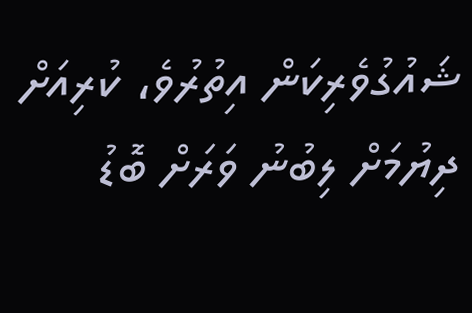ޝައުގުވެރިކަން އިތުރުވެ، ކުރިއަށް ދިޔުމަށް ލިބުނު ވަރަށް ބޮޑު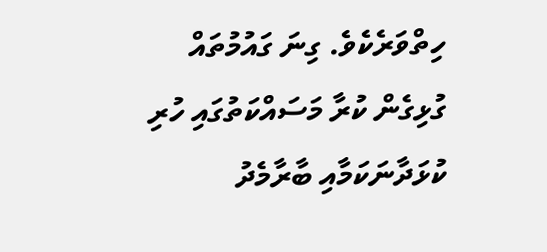ހިތްވަރެކެވެ. ގިނަ ގައުމުތައް ގުޅިގެން ކުރާ މަސައްކަތުގައި ހުރި ކުޅަދާނަކަމާއި ބާރާމެދު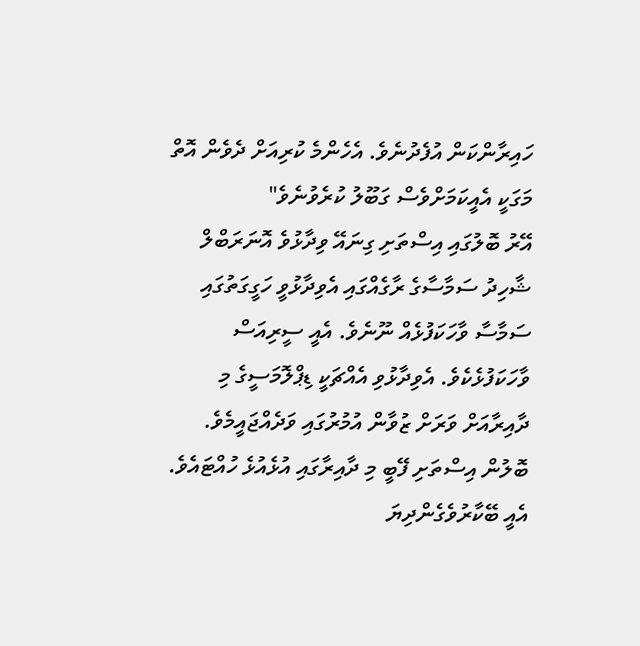ހައިރާންކަން އުފެދުނެވެ. އެހެންމެ ކުރިއަށް ދެވެން އޮތް މަގަކީ އެއީކަމަށްވެސް ގަބޫލު ކުރެވުނެވެ"
އޭރު ބޮލުގައި އިސްތަށި ގިނައޭ ވިދާޅުވެ އޮނަރަބްލް ޝާހިދު ސަމާސާގެ ރާގެއްގައި އެވިދާޅުވީ ހަގީގަތުގައި ސަމާސާ ވާހަކަފުޅެއް ނޫނެވެ. އެއީ ސީރިއަސް ވާހަކަފުޅެކެވެ. އެވިދާޅުވި އެއްޗަކީ ޑިޕްލޮމަސީގެ މި ދާއިރާއަށް ވަރަށް ޒުވާން އުމުރުގައި ވަދެއްޖައީމެވެ. ބޮލުން އިސްތަށި ފޭބީ މި ދާއިރާގައި އުޅެއުޅެ ހުއްޓައެވެ. އެއީ ބޭކާރުވެގެންދިޔަ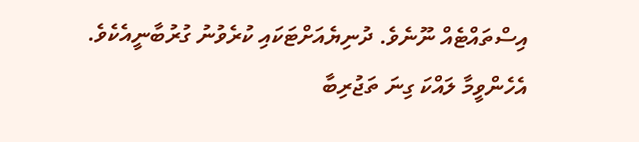އިސްތައްޓެއް ނޫނެވެ. ދުނިޔެއަށްޓަކައި ކުރެވުނު ގުރުބާނީއެކެވެ.
އެހެންވީމާ ލައްކަ ގިނަ ތަޖުރިބާ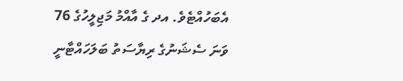އެބަހުއްޓެވެ. އދ ގެ އާއްމު މަޖިލީހުގެ 76 ވަނަ ސެޝަނުގެ ރިޔާސަތު ބަލަހައްޓާނީ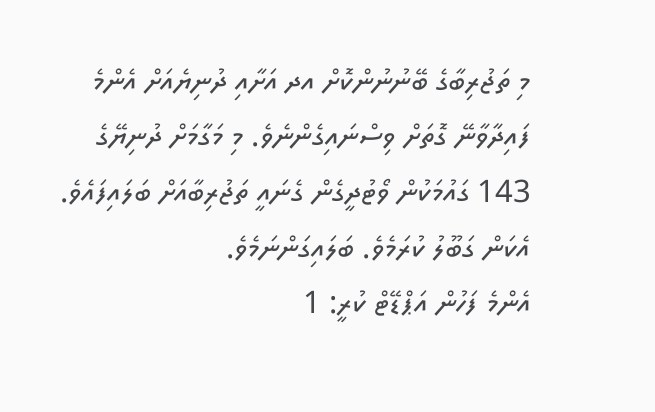މި ތަޖުރިބާގެ ބޭނުނުންކޮށް އދ އަށާއި ދުނިޔެއަށް އެންމެ ފައިދާވާނޭ ގޮތަށް ވިސްނައިގެންނެވެ. މި މަގާމަށް ދުނިޔޭގެ 143 ގައުމަކުން ވޯޓުދީގެން ގެނައީ ތަޖުރިބާއަށް ބަލައިފައެވެ. އެކަން ގަބޫލު ކުރަމެވެ. ބަލައިގަންނަމެވެ.
އެންމެ ފަހުން އަޕްޑޭޓް ކުރީ: 1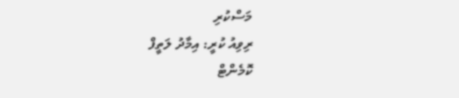މަސްކުރި
ރިވިއު ކުރީ: އިމާދު ލަތީފް
ކޮމެންޓް